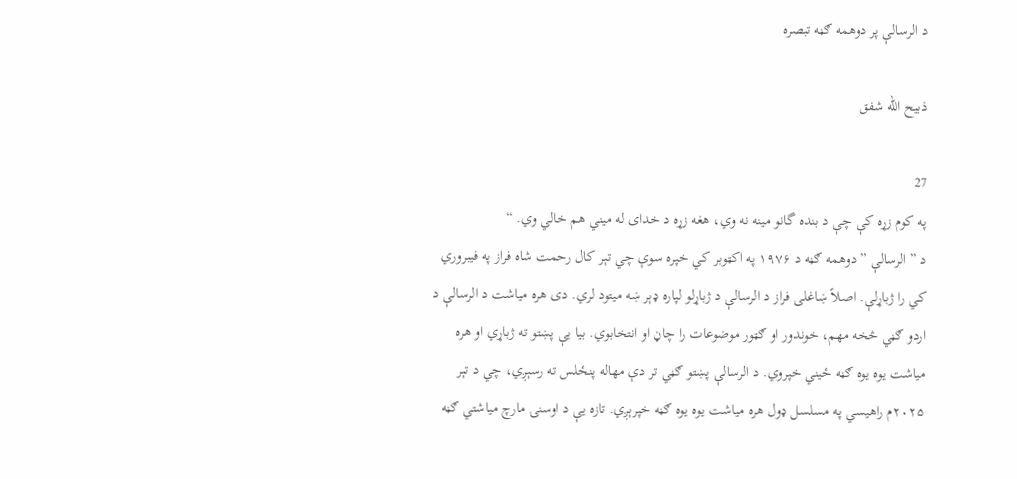د الرسالې پر دوهمه ګڼه تبصره

ذبیح الله شفق

27
په کوم زړه کې چې د بنده گانو مینه نه وي، هغه زړه د خدای له میني هم خالي وي. “
د ” الرسالې ” دوهمه ګڼه د ۱۹۷۶ په اکټوبر کي خپره سوې چي تېر کال رحمت شاه فراز په فیبروري کي را ژباړلې. اصلاً ښاغلی فراز د الرسالې د ژباړلو لپاره ډېر ښه میتود لري. دی هره میاشت د الرسالې د اردو ګڼي څخه مهم، خوندور او ګټور موضوعات را چاڼ او انتخابوي. بیا یې پښتو ته ژباړي او هره میاشت یوه یوه ګڼه ځیني خپروي. د الرسالې پښتو ګڼي تر دې مهاله پنځلس ته رسېږي، چي د تېر ۲۰۲۵م راهیسي په مسلسل ډول هره میاشت یوه یوه ګڼه خپرېږي. تازه یې د اوسنۍ مارچ میاشتي ګڼه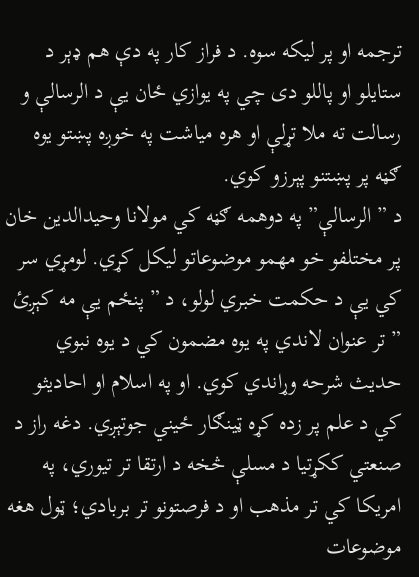ترجمه او پر لیکه سوه. د فراز کار په دې هم ډېر د ستایلو او پاللو دی چي په یوازي ځان یې د الرسالې و رسالت ته ملا تړلې او هره میاشت په خوږه پښتو یوه ګڼه پر پښتنو پېرزو کوي.
د ” الرسالې” په دوهمه ګڼه کي مولانا وحیدالدین خان پر مختلفو خو مهمو موضوعاتو لیکل کړي. لومړي سر کي یې د حکمت خبري لولو، د ” پنځم یې مه کېږئ ” تر عنوان لاندي په یوه مضمون کي د یوه نبوي حدیث شرحه وړاندي کوي. او په اسلام او احادیثو کي د علم پر زده کړه ټینګار ځیني جوتېږي. دغه راز د صنعتي ککړتیا د مسلې څخه د ارتقا تر تیوري، په امریکا کي تر مذهب او د فرصتونو تر بربادي؛ ټول هغه موضوعات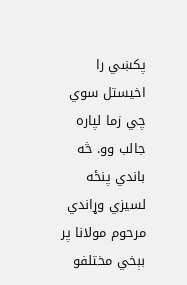پکښي را اخیستل سوي چي زما لپاره جالب وو. څه باندي پنځه لسیزي وړاندي مرحوم مولانا پر بېخي مختلفو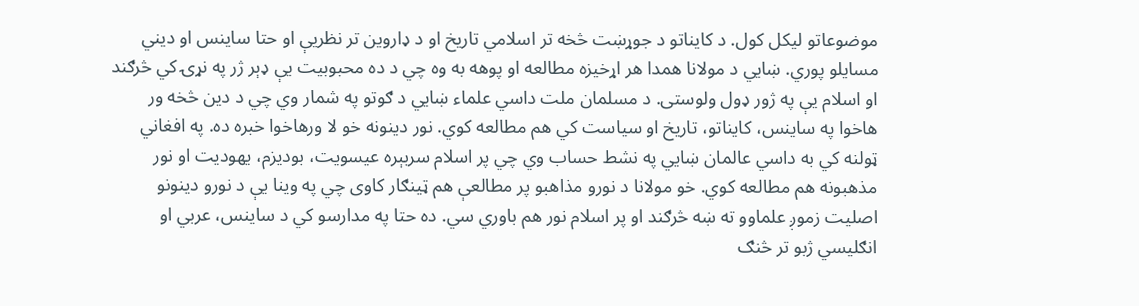موضوعاتو لیکل کول. د کایناتو د جوړښت څخه تر اسلامي تاریخ او د ډاروین تر نظریې او حتا ساینس او دیني مسایلو پوري. ښایي د مولانا همدا هر اړخیزه مطالعه او پوهه به وه چي د ده محبوبیت یې ډېر ژر په نړۍ کي څرګند او اسلام یې په ژور ډول ولوستی. د مسلمان ملت داسي علماء ښایي د ګوتو په شمار وي چي د دین څخه ور هاخوا په ساینس، کایناتو، تاریخ او سیاست کي هم مطالعه کوي. نور دینونه خو لا ورهاخوا خبره ده. په افغاني ټولنه کي به داسي عالمان ښایي په نشط حساب وي چي پر اسلام سربېره عیسویت، بودیزم، یهودیت او نور مذهبونه هم مطالعه کوي. خو مولانا د نورو مذاهبو پر مطالعې هم ټینګار کاوی چي په وینا یې د نورو دینونو اصلیت زموږ علماوو ته ښه څرګند او پر اسلام نور هم باوري سي. ده حتا په مدارسو کي د ساینس، عربي او انګلیسي ژبو تر څنګ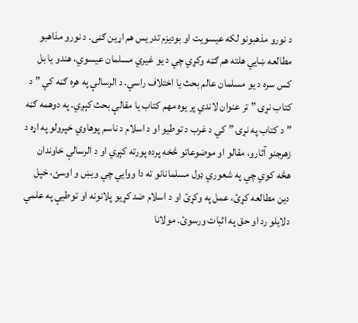د نورو مذهبونو لکه عیسویت او بودیزم تدریس هم اړین ګڼی. د نورو مذاهبو مطالعه ښایي هلته هم ګټه وکړي چي د یو غیري مسلمان عیسوي، هندو یا بل کس سره د یو مسلمان عالم بحث یا اختلاف راسي. د الرسالې په هره ګڼه کي ” د کتاب نړۍ ” تر عنوان لاندي پر یوه مهم کتاب یا مقالې بحث کېږي. په دوهمه ګڼه ” د کتاب په نړۍ ” کي د غرب د توطیو او د اسلام د ناسم پوهاوي خپرولو په اړه د زهرجنو آثارو، مقالو او موضوعاتو څخه پرده پورته کېږي او د الرسالې خاوندان هڅه کوي چي په شعوري ډول مسلمانانو ته دا ووایي چي ویښ و اوسئ، خپل دین مطالعه کړئ، عمل په وکړئ او د اسلام ضد کړیو پلانونه او توطیې په علمي دلایلو رد او حق په اثبات ورسوئ. مولانا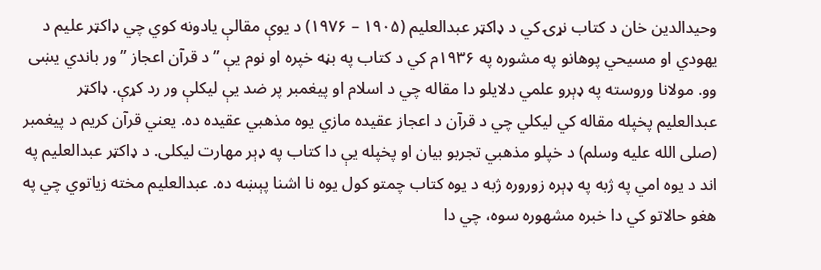وحیدالدین خان د کتاب نړۍ کي د ډاکټر عبدالعلیم (۱۹۰۵ – ۱۹۷۶) د یوې مقالې یادونه کوي چي ډاکټر علیم د یهودي او مسیحي پوهانو په مشوره په ۱۹۳۶م کي د کتاب په بڼه خپره او نوم یې ” د قرآن اعجاز ” ور باندي یښی وو. مولانا وروسته په ډېرو علمي دلایلو دا مقاله چي د اسلام او پیغمبر پر ضد یې لیکلې ور رد کړې. ډاکټر عبدالعلیم پخپله مقاله کي لیکلي چي د قرآن د اعجاز عقیده مازي یوه مذهبي عقیده ده. یعني قرآن کریم د پیغمبر (صلى الله عليه وسلم) د خپلو مذهبي تجربو بیان او پخپله یې دا کتاب په ډېر مهارت لیکلی. د ډاکټر عبدالعلیم په اند د یوه امي په ژبه په ډېره زوروره ژبه د یوه کتاب چمتو کول یوه نا اشنا پېښه ده. عبدالعلیم مخته زیاتوي چي په هغو حالاتو کي دا خبره مشهوره سوه، چي دا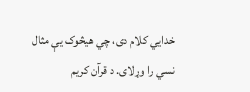خدایي کلام دی، چي هیڅوک یې مثال نسي را وړلای. د قرآن کریم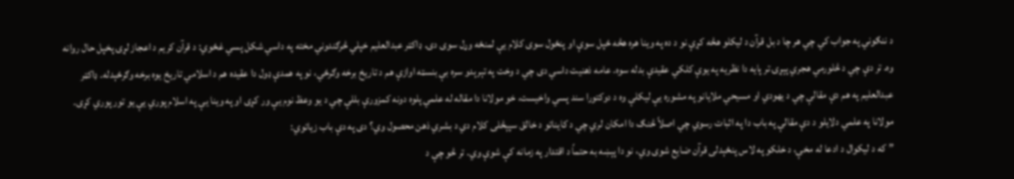د ننګوني په جواب کي چي هر چا د بل قرآن د لیکلو هڅه کړې نو د ده په وینا هره هڅه ځپل سوې او پنځول سوی کلام یې لمنځه وړل سوی دی. ډاکټر عبدالعلیم خپلي څرګندوني مخته په داسي شکل پسي غځوي: د قرآن کریم د اعجاز لړۍ پخپل حال روانه وه. تر دې چي د څلورمي هجري پېړۍ تر پایه دا نظریه په یوې کلکي عقیدې بدله سوه. عامه ذهنیت داسي دی چي د وخت په تېرېدو سره بې بنسټه اوازې هم د تاریخ برخه وګرځي، نو په همدې ډول دا عقیده هم د اسلامي تاریخ یوه برخه وګرځېدله. ډاکټر عبدالعلیم په هم دې مقالې چي د یهودي او مسیحي ملایانو په مشوره یې لیکلې وه د دوکتورا سند پسي واخیست، خو مولانا دا مقاله له علمي پلوه دونه کمزورې بللې چي د یو وعظ نوم یې ور کړی او په وینا یې په اسلام پوري یې یو تور پوري کړی. مولانا په علمي دلایلو د دې مقالې په باب دا په اثبات رسوي چي اصلاً څنګ دا امکان لري چي د کایناتو د خالق سپېڅلی کلام دي د بشري ذهن محصول وي؟ دی په دې باب زیاتوي:
” که د لیکوال د ادعا له مخې، د خلکو په لاس پنځېدلی قرآن ضایع شوی وي، نو دا پېښه به حتماً د اقتدار په زمانه کې شوې وي. تر څو چې د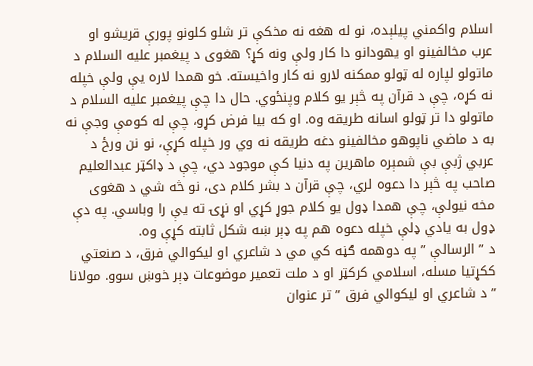اسلام واکمني پیلېده، نو له هغه نه مخکې تر شلو کلونو پورې قریشو او عرب مخالفینو او یهودانو دا کار ولې ونه کړ؟ هغوی د پیغمبر علیه السلام د ماتولو لپاره له ټولو ممکنه لارو نه کار واخیسته. خو همدا لاره یې ولې خپله نه کړه، چې د قرآن په څېر یو کلام وپنځوي. حال دا چې پیغمبر علیه السلام د ماتولو دا تر ټولو اسانه طریقه وه. او که بیا فرض کړو، چې له کومې وجې نه به د ماضي ناپوهو مخالفینو دغه طریقه نه وي ور خپله کړې، نو نن ورځ د عربي ژبې بې شمېره ماهرین په دنیا کې موجود دي، چې د ډاکټر عبدالعلیم صاحب په څېر دا دعوه لري، چې قرآن د بشر کلام دی، نو څه شي د هغوی مخه نیولې، چې همدا ډول یو کلام جوړ کړي او نړۍ ته یې را وباسي. په دې ډول به یادي ډلې خپله دعوه هم په ډېر ښه شکل ثابته کړې وه.
د ” الرسالې ” په دوهمه ګڼه کي مي د شاعري او لیکوالي فرق، د صنعتي ککړتیا مسله، اسلامي کرکټر او د ملت تعمیر موضوعات ډېر خوښ سوو. مولانا ” د شاعري او لیکوالي فرق ” تر عنوان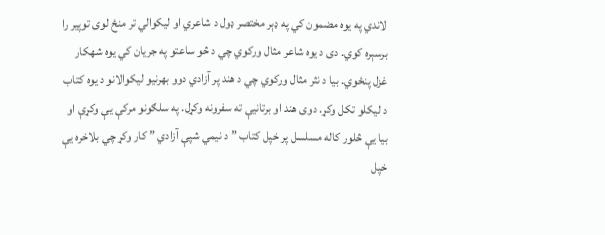لاندي په یوه مضمون کي په ډېر مختصر ډول د شاعري او لیکوالي تر منځ لوی توپیر را برسېره کوي. دی د یوه شاعر مثال ورکوي چي د څو ساعتو په جریان کي یوه شهکار غزل پنځوي. بیا د نثر مثال ورکوي چي د هند پر آزادي دوو بهرنیو لیکوالانو د یوه کتاب د لیکلو تکل وکړ. دوی هند او برتانیې ته سفرونه وکړل. په سلګونو مرکې یې وکړې او بیا یې څلور کاله مسلسل پر خپل کتاب ” د نیمي شپې آزادي ” کار وکړ چي بلاخره یې خپل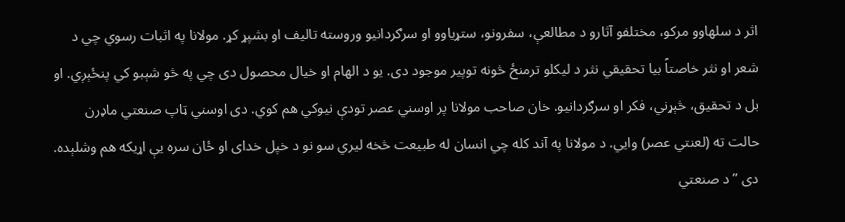اثر د سلهاوو مرکو، مختلفو آثارو د مطالعې، سفرونو، ستړیاوو او سرګردانیو وروسته تالیف او بشپړ کړ. مولانا په اثبات رسوي چي د شعر او نثر خاصتاً بیا تحقیقي نثر د لیکلو ترمنځ څونه توپیر موجود دی. یو د الهام او خیال محصول دی چي په څو شېبو کي پنځېږي. او بل د تحقیق، څېړني، فکر او سرګردانیو. خان صاحب مولانا پر اوسني عصر تودې نیوکي هم کوي. دی اوسني ټاپ صنعتي ماډرن حالت ته (لعنتي عصر) وایي. د مولانا په آند کله چي انسان له طبیعت څخه لیري سو نو د خپل خدای او ځان سره یې اړیکه هم وشلېده. دی ” د صنعتي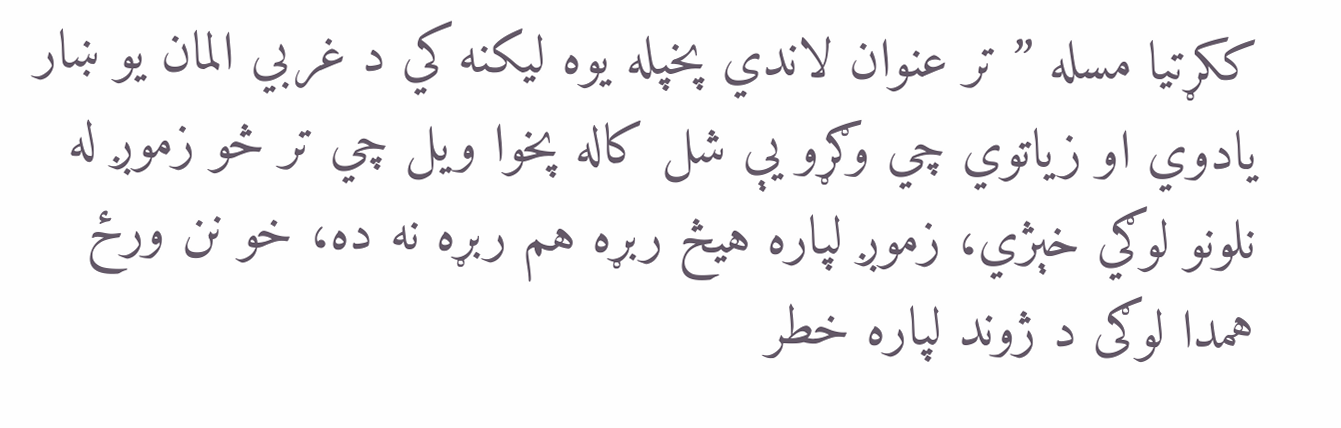ککړتیا مسله ” تر عنوان لاندي پخپله یوه لیکنه کي د غربي المان یو ښار یادوي او زیاتوي چي وګړو یې شل کاله پخوا ویل چي تر څو زموږ له نلونو لوګي خېژي، زموږ لپاره هیڅ ربړه هم ربړه نه ده، خو نن ورځ همدا لوګی د ژوند لپاره خطر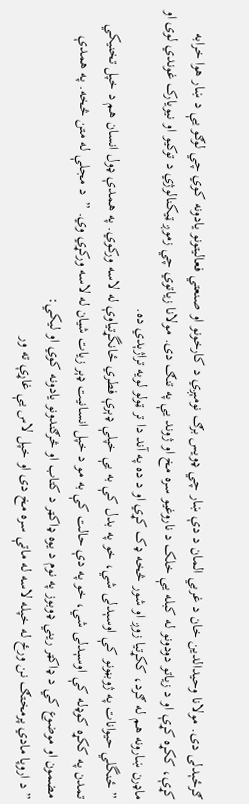ګرځېدلی دی. مولانا وحیدالدین خان د غربي المان د دې ښار چي ډویس برګ نومېږي د کارخونو او صنعتي فعالیتونو یادونه کوي چي لوګو يې د ښار هوا خرابه کړې، ککړه کړې او د زیاتو دودونو له کبله یې خلک د ناروغیو سره مخ او ژوند یې په تنګ دی. مولانا زیاتوي چي زموږ ټیکنالوژي د توکیو او نیویارک غوندي لوی او ماډرن ښارونه هم له ګرد، ککړتیا زوږ او شور څخه ډک کړي او د ده په آند دا تر ټولو لویه تراژېدي ده.
” ځنگلي حیوانات په ژوبڼونو کې اوسېدلی شي، خو په بدل کې به یې خپلې ډېرې فطري ځانگړتیاوې له لاسه ورکوي. په همدې ډول انسان هم د خپل تخنیکي تمدن په ککړه کوډله کې اوسېدلی شي، خو په دې حالت کې به مو د خپل انسانیت ډېر زیات شیان له لاسه ورکړي وي. ”  د مجلې له متن څخه. په همدې مضمون او موضوع کي د ډاکټر ریني ډوبوز په نوم د یوه ډاکټر د کتاب او څرګندونو یادونه کوي او لیکي:
” د اروپا مادي پرمختګ نن ورځ له خپله لاسه له ماتې سره مخ دی او خپل لاس یې غاړې ته ور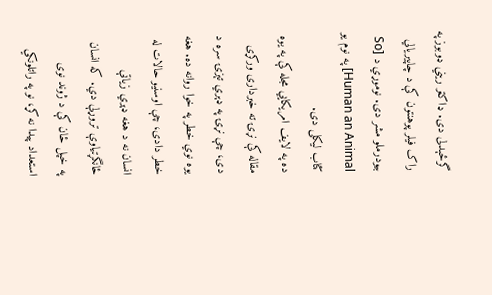گرځېدلی دی. ډاکټر ریني ډوبوز په راک فیلر پوهنتون کې د چاپیریالي بیودرملو مشر دی. نوموړي د [So Human an Animal] په نوم یو کتاب لیکلی دی.
ده په لایف امریکایي مجله کې په یوه مقاله کې نړۍ ته خبرداری ورکړی دی، چې نړۍ په ډېري تېزۍ سره د یوه نوي خطر په خوا روانه ده. هغه خطر دادی، چې اوسنیو حالات له انسان نه د هغه ډېري زیاتې ځانگړتیاوې تروړلې دي. که انسان په خپل ځان کې د ژوند نوی استعداد پیدا نه کړ، نو په راتلونکي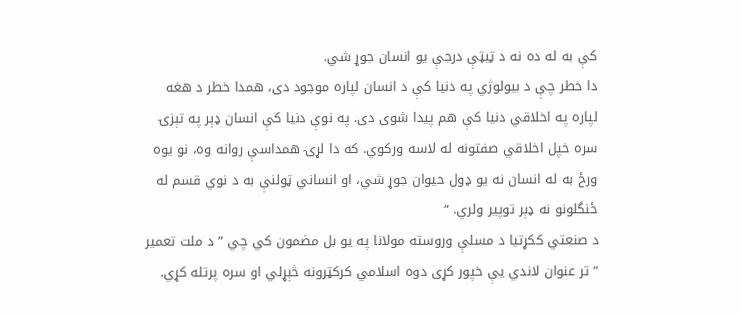کې به له ده نه د ټیټې درجې یو انسان جوړ شي.
دا خطر چې د بیولوژي په دنیا کې د انسان لپاره موجود دی، همدا خطر د هغه لپاره په اخلاقي دنیا کې هم پیدا شوی دی. په نوې دنیا کې انسان ډېر په تېزۍ سره خپل اخلاقي صفتونه له لاسه ورکوي. که دا لړۍ همداسې روانه وه، نو یوه ورځ به له انسان نه یو ډول حیوان جوړ شي، او انساني ټولنې به د نوي قسم له ځنگلونو نه ډېر توپیر ولري. “
د صنعتي ککړتیا د مسلې وروسته مولانا په یو بل مضمون کي چي ” د ملت تعمیر ” تر عنوان لاندي یې خپور کړی دوه اسلامي کرکټرونه څېړلي او سره پرتله کړي.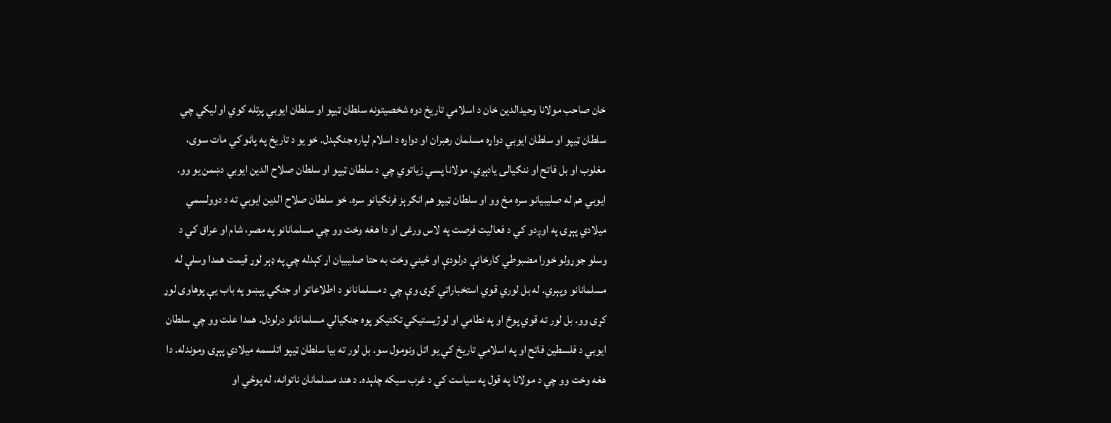خان صاحب مولانا وحیدالدین خان د اسلامي تاریخ دوه شخصیتونه سلطان ټیپو او سلطان ایوبي پرتله کوي او لیکي چي سلطان ټیپو او سلطان ایوبي دواړه مسلمان رهبران او دواړه د اسلام لپاره جنګېدل. خو یو د تاریخ په پاڼو کي مات سوی، مغلوب او بل فاتح او ننګیالی یادېږي. مولانا پسي زیاتوي چي د سلطان ټیپو او سلطان صلاح الدین ایوبي دښمن یو وو. ایوبي هم له صلیبیانو سره مخ وو او سلطان ټیپو هم انګرېز فرنګیانو سره. خو سلطان صلاح الدین ایوبي ته د دوولسمي ميلادي پېړۍ په اوږدو کي د فعالیت فرصت په لاس ورغی او دا هغه وخت وو چي مسلمانانو په مصر، شام او عراق کي د وسلو جوړولو خورا مضبوطي کارخانې درلودې او ځیني وخت به حتا صلیبیان اړ کېدله چي په ډېر لوړ قیمت همدا وسلې له مسلمانانو وپېري. له بل لوري قوي استخباراتي کړۍ وې چي د مسلمانانو د اطلاعاتو او جنګي پېښو په باب یې پوهاوی لوړ کړی وو. بل لور ته قوي پوځ او په نطامي او لوژیستیکي تکتیکو پوه جنګیالي مسلمانانو درلودل. همدا علت وو چي سلطان ایوبي د فلسطین فاتح او په اسلامي تاریخ کي یو اتل ونومول سو. بل لور ته بیا سلطان ټیپو اتلسمه میلادي پېړۍ وموندله. دا هغه وخت وو چي د مولانا په قول په سیاست کي د غرب سیکه چلېده. د هند مسلمانان ناتوانه، له پوځي او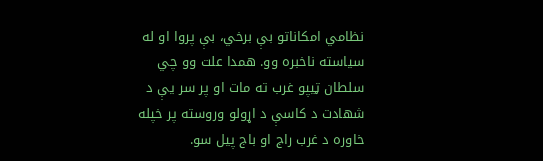نظامي امکاناتو بې برخي، بې پروا او له سیاسته ناخبره وو. همدا علت وو چي سلطان ټیپو غرب ته مات او پر سر یې د شهادت د کاسې د اړولو وروسته پر خپله خاوره د غرب راج او باج پیل سو.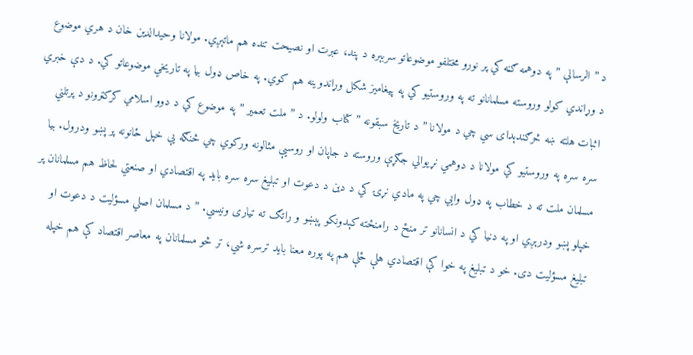د ” الرسالې ” په دوهمه ګڼه کي پر نورو مختلفو موضوعاتو سربېره د پند، عبرت او نصیحت تنده هم ماتېږي. مولانا وحیدالدین خان د هري موضوع د وړاندي کولو وروسته مسلمانانو ته په وروستیو کي په پیغامیز شکل وړاندوینه هم کوي. په خاص ډول بیا په تاریخي موضوعاتو کي. د دې خبري اثبات هلته ښه څرګندېدای سي چي د مولانا ” د تاریخ سبقونه ” کتاب ولولو. د ” ملت تعمیر ” په موضوع کي د دوو اسلامي کرکټرونو د پرتلني سره سره په وروستیو کي مولانا د دوهمي نړیوالي جګړې وروسته د جاپان او روسیې مثالونه ورکوي چي څنګه یې خپل ځانونه پر پښو ودرول. بیا مسلمان ملت ته د خطاب په ډول وایي چي په مادي نړۍ کي د دین د دعوت او تبلیغ سره سره باید په اقتصادي او صنعتي لحاظ هم مسلمانان پر خپلو پښو ودرېږي او په دنیا کي د انسانانو تر منځ د رامنځته کېدونکو پېښو و راتګ ته تیاری ونیسي. ” د مسلمان اصلي مسؤلیت د دعوت او تبلیغ مسؤلیت دی. خو د تبلیغ په خوا کې اقتصادي هلې ځلې هم په پوره معنا باید ترسره شي، تر څو مسلمانان په معاصر اقتصاد کې هم خپله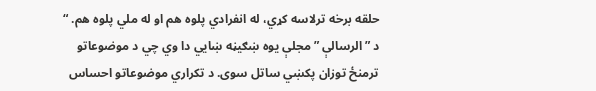حلقه برخه ترلاسه کړي، له انفرادي پلوه هم او له ملي پلوه هم. “
د ” الرسالې ” مجلې یوه ښګیڼه ښایي دا وي چي د موضوعاتو ترمنځ توزان پکښي ساتل سوی. د تکراري موضوعاتو احساس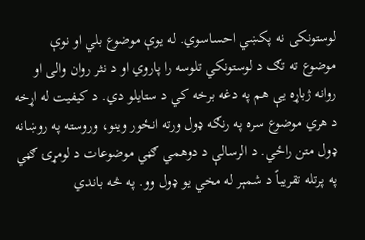لوستونکی نه پکښي احساسوي. له یوې موضوع بلي او نوې موضوع ته تګ د لوستونکي تلوسه را پاروي او د نثر روان والی او روانه ژباړه یې هم په دغه برخه کي د ستایلو دي. د کیفیت له اړخه د هري موضوع سره په رنګه ډول ورته انځور وینو، وروسته په روښانه ډول متن راځي. د الرسالې د دوهمي ګڼي موضوعات د لومړۍ ګڼي په پرتله تقریباً د شمېر له مخي یو ډول وو. په څه باندي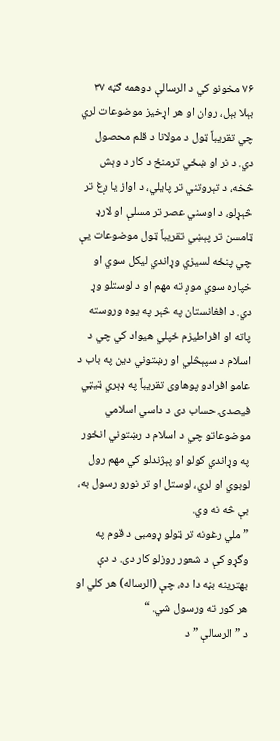۷۶ مخونو کي د الرسالې دوهمه ګڼه ۳۷ بېلا بېل، روان او هر اړخیز موضوعات لري چي تقریباً ټول د مولانا د قلم محصول دي. د نر او ښځي ترمنځ د کار د وېش څخه، د تېروتني تر پایلي، د اواز یا ږغ تر څېړلو، د اوسني عصر تر مسلې او لارډ ټامسن تر پېښي تقریباً ټول موضوعات یې چي پنځه لسیزي وړاندي لیکل سوي او خپاره سوي موږ ته مهم او د لوستلو وړ دي. د افغانستان په څېر په یوه وروسته پاته او افراطيزم ځپلي هیواد کي چي د اسلام د سپېڅلي او رښتوني دین په باب د عامو افرادو پوهاوی تقریباً په ډېري ټیټي فیصدۍ حساب دی د داسي اسلامي موضوعاتو چي د اسلام د رښتوني انځور په وړاندي کولو او پېژندلو کي مهم رول لوبوي او لري، لوستل او تر نورو رسول به، بې څه نه وي.
” ملي رغونه تر ټولو ړومبی د قوم په وگړو کې د شعور روزلو کار دی. د دې بهترینه بڼه دا ده، چې (الرساله) هر کلي او هر کور ته ورسول شي. “
د ” الرسالې ” د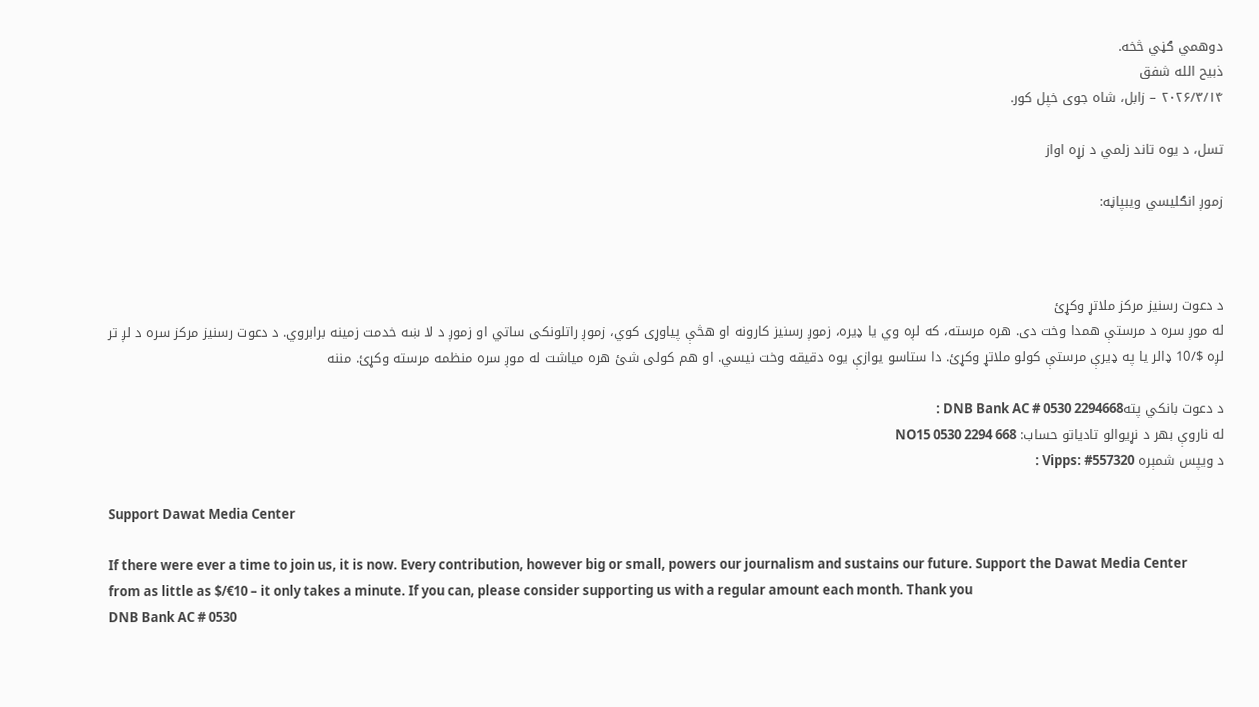دوهمي ګڼي څخه.
ذبیح الله شفق
۲۰۲۶/۳/۱۴ – زابل، شاه جوی خپل کور.

تسل، د یوه تاند زلمي د زړه اواز

زموږ انګلیسي ویبپاڼه:



د دعوت رسنیز مرکز ملاتړ وکړئ
له موږ سره د مرستې همدا وخت دی. هره مرسته، که لږه وي یا ډیره، زموږ رسنیز کارونه او هڅې پیاوړی کوي، زموږ راتلونکی ساتي او زموږ د لا ښه خدمت زمینه برابروي. د دعوت رسنیز مرکز سره د لږ تر لږه $/10 ډالر یا په ډیرې مرستې کولو ملاتړ وکړئ. دا ستاسو یوازې یوه دقیقه وخت نیسي. او هم کولی شئ هره میاشت له موږ سره منظمه مرسته وکړئ. مننه

د دعوت بانکي پتهDNB Bank AC # 0530 2294668 :
له ناروې بهر د نړیوالو تادیاتو حساب: NO15 0530 2294 668
د ویپس شمېره Vipps: #557320 :

Support Dawat Media Center

If there were ever a time to join us, it is now. Every contribution, however big or small, powers our journalism and sustains our future. Support the Dawat Media Center from as little as $/€10 – it only takes a minute. If you can, please consider supporting us with a regular amount each month. Thank you
DNB Bank AC # 0530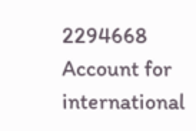2294668
Account for international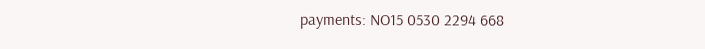payments: NO15 0530 2294 668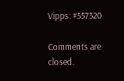Vipps: #557320

Comments are closed.